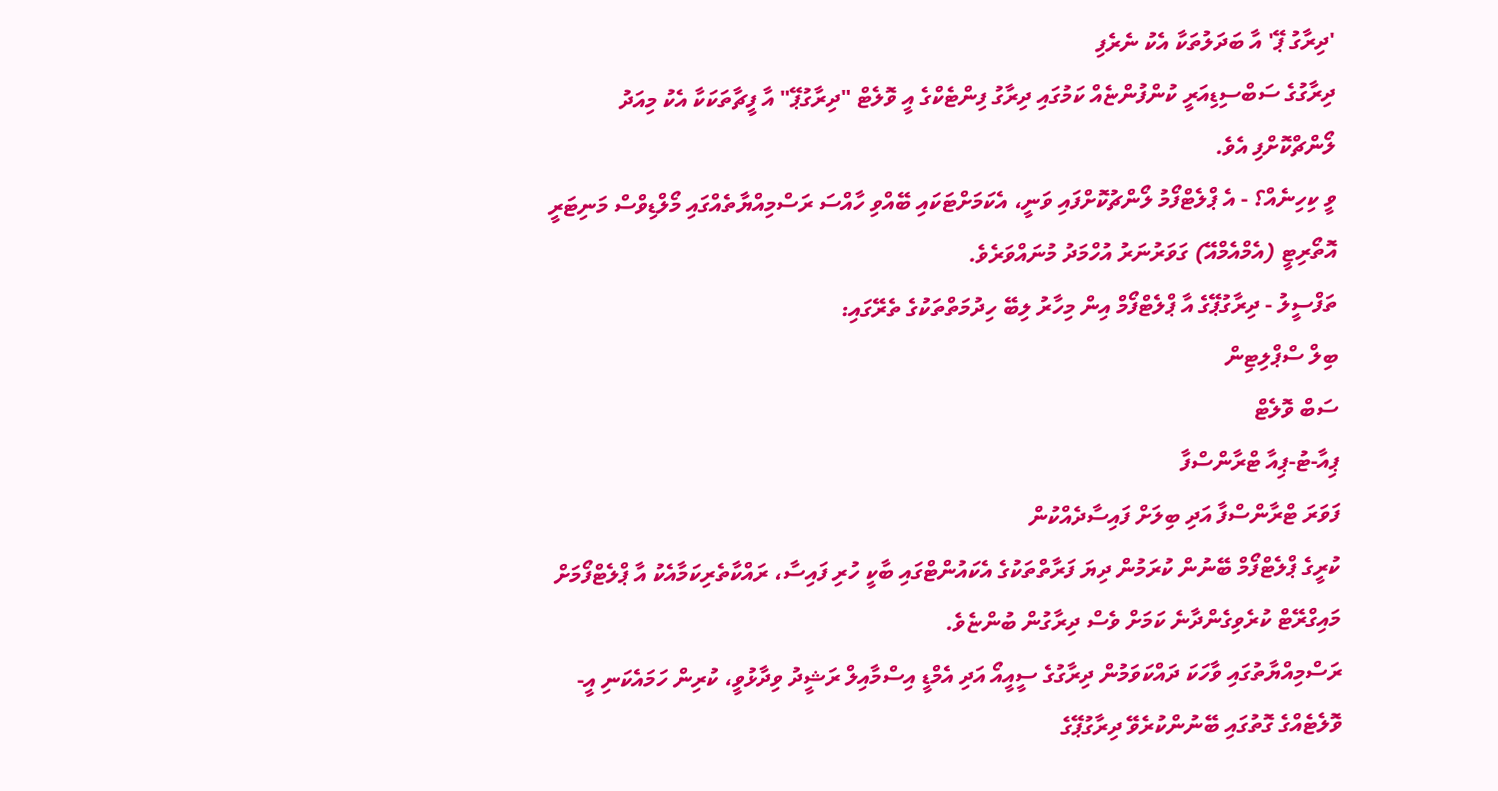'ދިރާގު ޕޭ' އާ ބަދަލުތަކާ އެކު ނެރެފި
ދިރާގުގެ ސަބްސިޑިއަރީ ކުންފުންޏެއް ކަމުގައި ދިރާގު ފިންޓެކްގެ އީ ވޮލެޓް "ދިރާގުޕޭ" އާ ފީޗާތަކަކާ އެކު މިއަދު ލޯންޗްކޮށްފި އެވެ.
ވީ ކިހިނެއް؟ - އެ ޕްލެޓްފޯމު ލޯންޗުކޮށްފައި ވަނީ، އެކަމަށްޓަކައި ބޭއްވި ހާއްސަ ރަސްމިއްޔާތެއްގައި މޯލްޑިވްސް މަނިޓަރީ އޮތޯރިޓީ (އެމްއެމްއޭ) ގަވަރުނަރު އުހްމަދު މުނައްވަރެވެ.
ތަފްސީލު - ދިރާގުޕޭގެ އާ ޕްލެޓްފޯމް އިން މިހާރު ލިބޭ ހިދުމަތްތަކުގެ ތެރޭގައި:
ބިލް ސްޕްލިޓިން
ސަބް ވޮލެޓް
ޕިއާ-ޓު-ޕިއާ ޓްރާންސްފާ
ފަވަރަ ޓްރާންސްފާ އަދި ބިލަށް ފައިސާދެއްކުން
ކުރީގެ ޕްލެޓްފޯމް ބޭނުން ކުރަމުން ދިޔަ ފަރާތްތަކުގެ އެކައުންޓްގައި ބާކީ ހުރި ފައިސާ، ރައްކާތެރިކަމާއެކު އާ ޕްލެޓްފޯމަށް މައިގްރޭޓް ކުރެވިގެންދާނެ ކަމަށް ވެސް ދިރާގުން ބުންޏެވެ.
ރަސްމިއްޔާތުގައި ވާހަކަ ދައްކަވަމުން ދިރާގުގެ ސީއީއޯ އަދި އެމްޑީ އިސްމާއިލް ރަޝީދު ވިދާޅުވީ، ކުރިން ހަމައެކަނި އީ-ވޮލެޓެއްގެ ގޮތުގައި ބޭނުންކުރެވޭ ދިރާގުޕޭގެ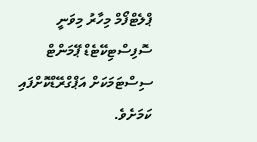ޕްލެޓްފޯމް މިހާރު މިވަނީ ސޮފިސްޓިކޭޓެޑް ޕޭމަންޓް ސިސްޓަމަކަށް އަޕްގްރޭޑްކޮށްފައި ކަމަށެވެ.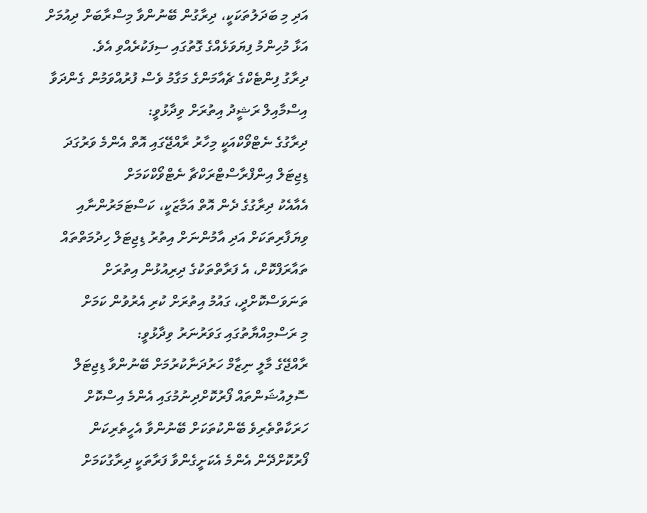އަދި މި ބަދަލުތަކަކީ، ދިރާގުން ބޭނުންވާ މިސްރާބަށް ދިއުމަށް އަޅާ މުހިންމު ފިޔަވަޅެއްގެ ގޮތުގައި ސިފަކުރެއްވި އެވެ.
ދިރާގު ފިންޓެކްގެ ޗެއާމަންގެ މަގާމު ވެސް ފުރުއްވަމުން ގެންދަވާ އިސްމާއިލް ރަޝީދު އިތުރަށް ވިދާޅުވީ:
ދިރާގުގެ ނެޓްވޯކްއަކީ މިހާރު ރާއްޖޭގައި އޮތް އެންމެ ވަރުގަދަ ޑިޖިޓަލް އިންފްރާސްޓްރަކްޗާ ނެޓްވޯކްކަމަށް
އެއާއެކު ދިރާގުގެ ދެން އޮތް އަމާޒަކީ، ކަސްޓަމަރުންނާއި ވިޔަފާރިތަކަށް އަދި އާމުންނަށް އިތުރު ޑިޖިޓަލް ހިދުމަތްތައް ތައާރަފްކޮށް، އެ ފަރާތްތަކުގެ ދިރިއުޅުން އިތުރަށް ތަނަވަސްކޮށްދީ، ގައުމު އިތުރަށް ކުރި އެރުވުން ކަމަށް
މި ރަސްމިއްޔާތުގައި ގަވަރުނަރު ވިދާޅުވީ:
ރާއްޖޭގެ މާލީ ނިޒާމް ހަރުދަނާކުރުމަށް ބޭނުންވާ ޑިޖިޓަލް ސޮލިއުޝަންތައް ފޯރުކޮށްދިނުމުގައި އެންމެ އިސްކޮށް ހަރަކާތްތެރިވެ ބޭންކުތަކަށް ބޭނުންވާ އެހީތެރިކަން ފޯރުކޮށްދޭން އެންމެ އެކަށީގެންވާ ފަރާތަކީ ދިރާގުކަމަށް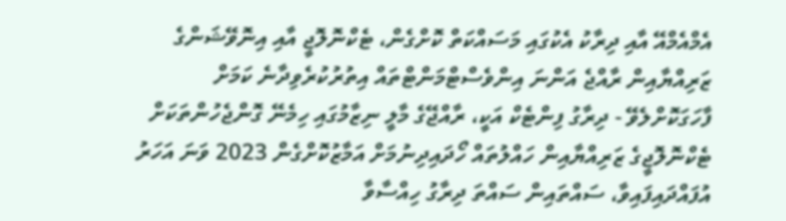އެމްއެމްއޭ އާއި ދިރާކު އެކުގައި މަސައްކަތް ކޮށްގެން، ޓެކްނޮލޮޖީ އާއި އިނޮވޭޝަންގެ ޒަރިއްޔާއިން ރާއްޖެ އަންނަ އިންވެސްޓްމަންޓްތައް އިތުރުކުރެވިދާނެ ކަމަށް
ފާހަގަކޮށްލެވޭ - ދިރާގު ފިންޓެކް އަކީ، ރާއްޖޭގެ މާލީ ނިޒާމުގައި ހިމެނޭ ގޮންޖެހުންތަކަށް ޓެކްނޮލޮޖީގެ ޒަރިއްޔާއިން ހައްލުތައް ހޯދައިދިނުމަށް އަމާޒުކޮށްގެން 2023 ވަނަ އަހަރު އުފައްދައިފައިވާ، ސައްތައިން ސައްތަ ދިރާގު ހިއްސާވާ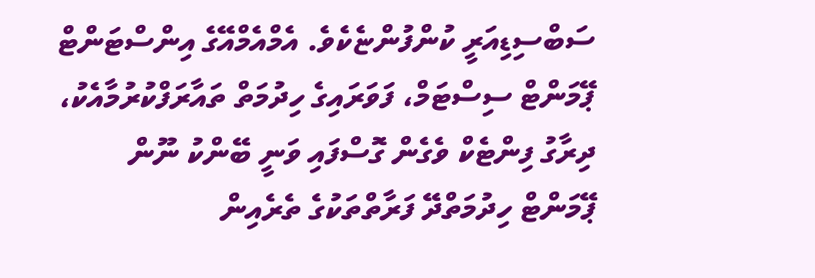ސަބްސިޑިއަރީ ކުންފުންޏެކެވެ. އެމްއެމްއޭގެ އިންސްޓަންޓް ޕޭމަންޓް ސިސްޓަމް، ފަވަރައިގެ ހިދުމަތް ތައާރަފްކުރުމާއެކު، ދިރާގު ފިންޓެކް ވެގެން ގޮސްފައި ވަނީ ބޭންކު ނޫން ޕޭމަންޓް ހިދުމަތްދޭ ފަރާތްތަކުގެ ތެރެއިން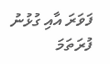ފަވަރަ އާއި ގުޅުނު ފުރަތަމަ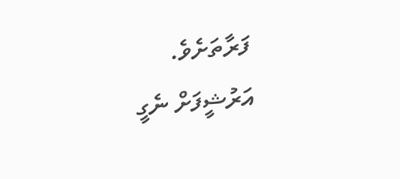ފަރާތަށެވެ.
އަރުޝީފަށް ނެގީ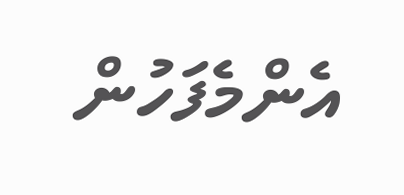އެންމެފަހުން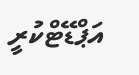އަޕްޑޭޓްކުރީ